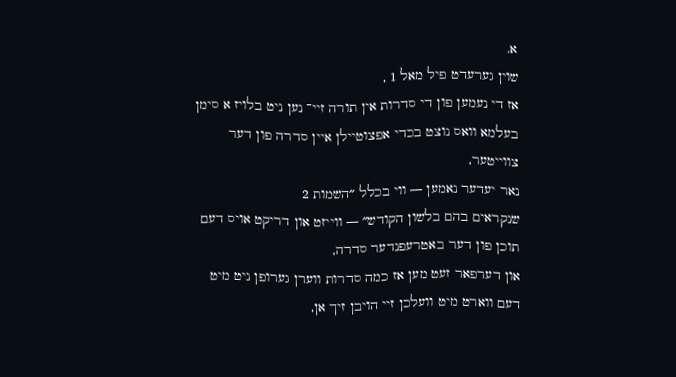א.
שוין גערעדט פיל מאל 1 ,
אז די נעמען פון די סדרות אין תורה זיי־ נען ניט בלויז א סימן בעלמא וואס נוצט בכדי אפצוטיילן איין סדרה פון דער צווייטער,
נאר יעדער נאמען — ווי בכלל ״השמות 2
שנקראים בהם בלשון הקודש״ — ווייזט און דריקט אויס דעם תוכן פון דער באטרעפנדער סדרה,
און דערפאר זעט מען אז כמה סדרות ווערן גערופן ניט מיט דעם ווארט מיט וועלכן זיי הויבן זיך אן,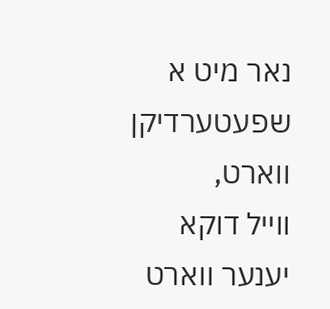נאר מיט א שפעטערדיקן ווארט,
ווייל דוקא יענער ווארט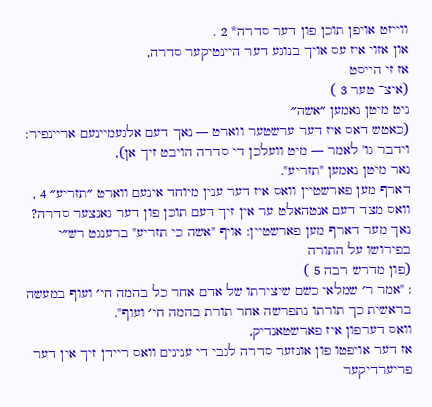ווייזט אויפן תוכן פון דער סדרה* 2 .
און אזוי איז עס אויך בנוגע דער היינטיקער סדרה,
אז זי הייסט
(איצ־ טער 3 )
ניט מיטן נאמען ״אשה״
(כאטש דאס איז דער ערשטער ווארט — נאך דעם אלגעמיינעם אריינפיר: וידבר גו' לאמר — מיט וועלכן די סדרה הויבט זיך אן),
נאר מיטן נאמען "תזריע".
דארף מען פארשטיין וואס איז דער ענין מיוחד אינעם ווארט ״תזריע״ 4 ,
וואס מצד דעם אנטהאלט ער אין זיך דעם תוכן פון דער גאנצער סדרה?
נאך מער דארף מען פארשטיין: אויף "אשה כי תזריע" ברענגט רש״י בפירושו על התורה
(פון מדרש רבה 5 )
: "אמר ר׳ שמלאי כשם שיצירתו של אדם אחר כל בהמה חי׳ ועוף במעשה בראשית כך תורתו נתפרשה אחר תורת בהמה חי׳ ועוף".
וואס דערפון איז פארשטאנדיק,
אז דער אויפטו פון אונזער סדרה לגבי די ענינים וואס ריידן זיך אין דער פריערדיקער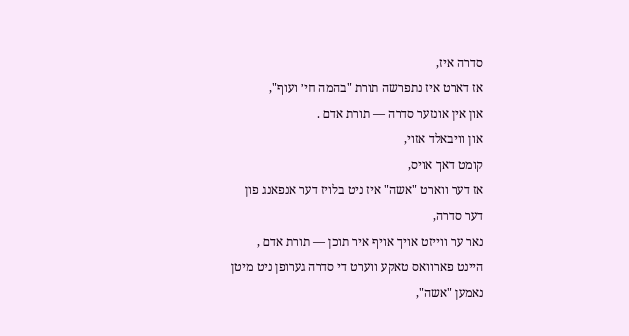סדרה איז,
אז דארט איז נתפרשה תורת "בהמה חי׳ ועוף",
און אין אונזער סדרה — תורת אדם .
און וויבאלד אזוי,
קומט דאך אויס,
אז דער ווארט "אשה" איז ניט בלויז דער אנפאנג פון דער סדרה,
נאר ער ווייזט אויך אויף איר תוכן — תורת אדם ,
היינט פארוואס טאקע ווערט די סדרה גערופן ניט מיטן נאמען "אשה",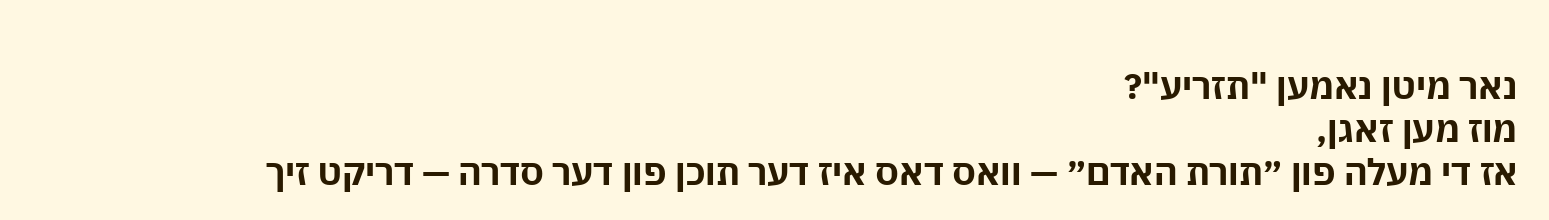נאר מיטן נאמען "תזריע"?
מוז מען זאגן,
אז די מעלה פון ״תורת האדם״ — וואס דאס איז דער תוכן פון דער סדרה — דריקט זיך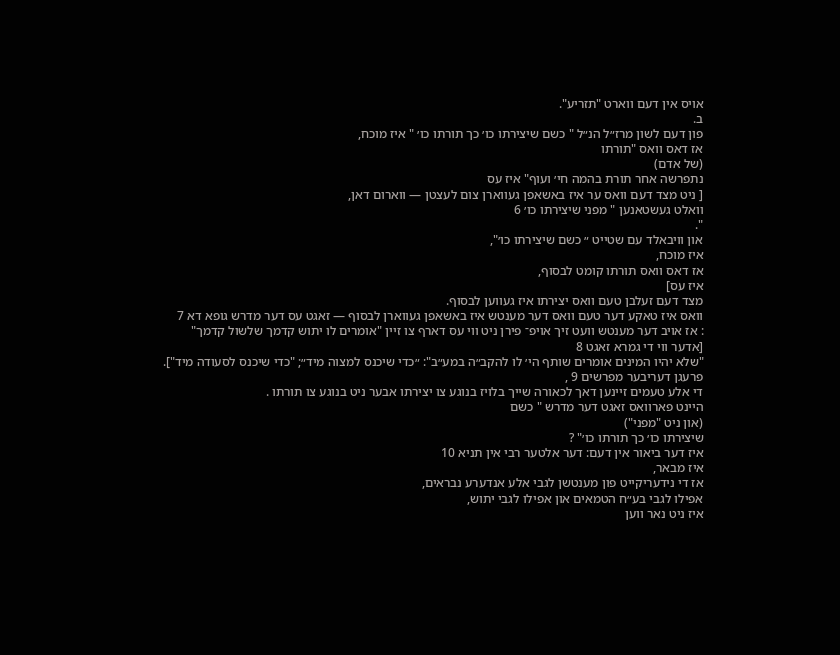אויס אין דעם ווארט "תזריע".
ב.
פון דעם לשון מרז״ל הנ״ל " כשם שיצירתו כו׳ כך תורתו כו׳ " איז מוכח,
אז דאס וואס "תורתו
(של אדם)
נתפרשה אחר תורת בהמה חי׳ ועוף" איז עס
[ ניט מצד דעם וואס ער איז באשאפן געווארן צום לעצטן — ווארום דאן,
וואלט געשטאנען " מפני שיצירתו כו׳ 6
".
און וויבאלד עם שטייט ״ כשם שיצירתו כו׳",
איז מוכח,
אז דאס וואס תורתו קומט לבסוף,
איז עס]
מצד דעם זעלבן טעם וואס יצירתו איז געווען לבסוף.
וואס איז טאקע דער טעם וואס דער מענטש איז באשאפן געווארן לבסוף — זאגט עס דער מדרש גופא דא 7
: אז אויב דער מענטש וועט זיך אויפ־ פירן ניט ווי עס דארף צו זיין "אומרים לו יתוש קדמך שלשול קדמך"
[אדער ווי די גמרא זאגט 8
"שלא יהיו המינים אומרים שותף הי׳ לו להקב״ה במע״ב": ״כדי שיכנס למצוה מיד״; "כדי שיכנס לסעודה מיד"].
פרעגן דעריבער מפרשים 9 ,
די אלע טעמים זיינען דאך לכאורה שייך בלויז בנוגע צו יצירתו אבער ניט בנוגע צו תורתו .
היינט פארוואס זאגט דער מדרש " כשם
(און ניט "מפני")
שיצירתו כו׳ כך תורתו כו׳" ?
איז דער ביאור אין דעם: דער אלטער רבי אין תניא 10
איז מבאר,
אז די נידעריקייט פון מענטשן לגבי אלע אנדערע נבראים,
אפילו לגבי בע״ח הטמאים און אפילו לגבי יתוש,
איז ניט נאר ווען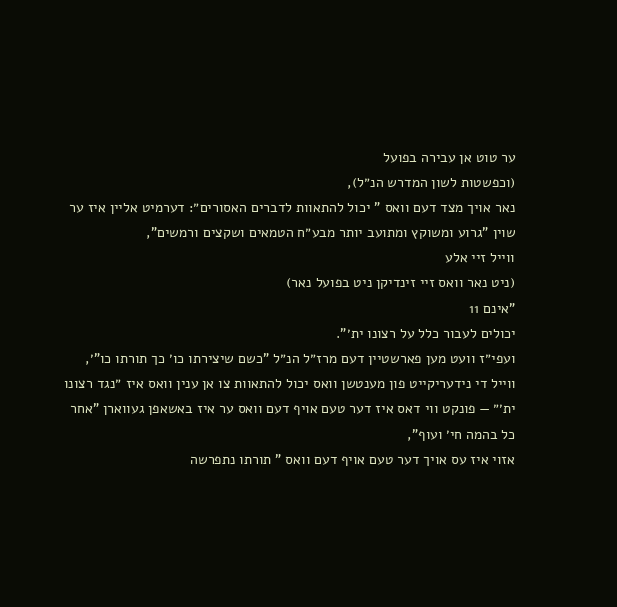ער טוט אן עבירה בפועל
(וכפשטות לשון המדרש הנ״ל),
נאר אויך מצד דעם וואס " יכול להתאוות לדברים האסורים״: דערמיט אליין איז ער שוין "גרוע ומשוקץ ומתועב יותר מבע״ח הטמאים ושקצים ורמשים",
ווייל זיי אלע
(ניט נאר וואס זיי זינדיקן ניט בפועל נאר)
"אינם 11
יכולים לעבור כלל על רצונו ית׳".
ועפי״ז וועט מען פארשטיין דעם מרז״ל הנ״ל "כשם שיצירתו כו׳ כך תורתו כו"׳,
ווייל די נידעריקייט פון מענטשן וואס יכול להתאוות צו אן ענין וואס איז ״נגד רצונו ית׳״ — פונקט ווי דאס איז דער טעם אויף דעם וואס ער איז באשאפן געווארן "אחר כל בהמה חי׳ ועוף",
אזוי איז עס אויך דער טעם אויף דעם וואס " תורתו נתפרשה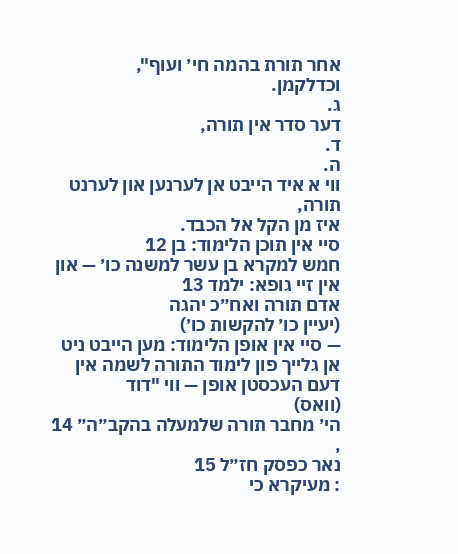אחר תורת בהמה חי׳ ועוף",
וכדלקמן.
ג.
דער סדר אין תורה,
ד.
ה.
ווי א איד הייבט אן לערנען און לערנט תורה,
איז מן הקל אל הכבד.
סיי אין תוכן הלימוד: בן 12
חמש למקרא בן עשר למשנה כו׳ — און אין זיי גופא: ילמד 13
אדם תורה ואח״כ יהגה
(יעיין כו׳ להקשות כו׳)
— סיי אין אופן הלימוד: מען הייבט ניט אן גלייך פון לימוד התורה לשמה אין דעם העכסטן אופן — ווי "דוד
(וואס)
הי׳ מחבר תורה שלמעלה בהקב״ה״ 14 ,
נאר כפסק חז״ל 15
: מעיקרא כי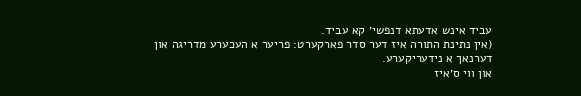עביד אינש אדעתא דנפשי׳ קא עביד.
(אין נתינת התורה איז דער סדר פארקערט: פריער א העכערע מדריגה און דערנאך א נידעריקערע.
און ווי ס׳איז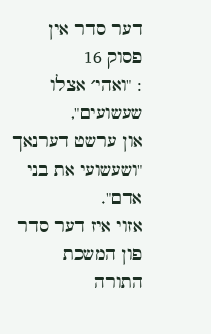דער סדר אין פסוק 16
: "ואהי׳ אצלו שעשועים",
און ערשט דערנאך "ושעשועי את בני אדם".
אזוי איז דער סדר פון המשכת התורה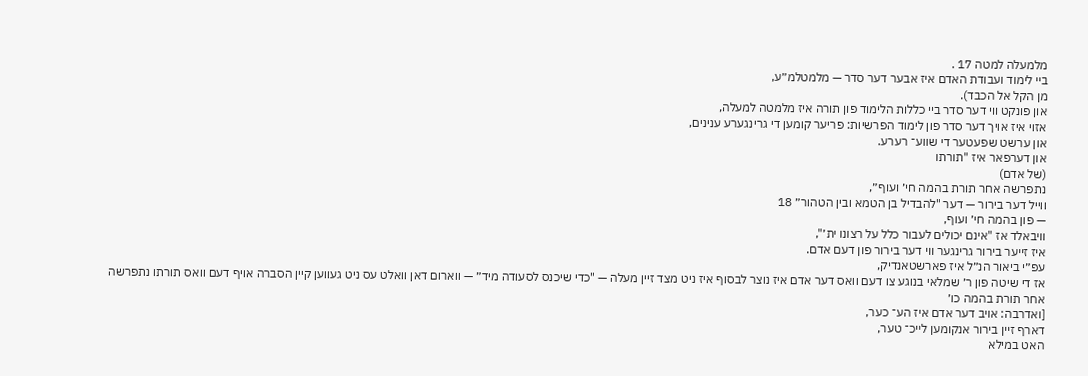מלמעלה למטה 17 .
ביי לימוד ועבודת האדם איז אבער דער סדר — מלמטלמ״ע,
מן הקל אל הכבד).
און פונקט ווי דער סדר ביי כללות הלימוד פון תורה איז מלמטה למעלה,
אזוי איז אויך דער סדר פון לימוד הפרשיות: פריער קומען די גרינגערע ענינים,
און ערשט שפעטער די שווע־ רערע.
און דערפאר איז "תורתו
(של אדם)
נתפרשה אחר תורת בהמה חי׳ ועוף״,
ווייל דער בירור — דער "להבדיל בן הטמא ובין הטהור״ 18
— פון בהמה חי׳ ועוף,
וויבאלד אז "אינם יכולים לעבור כלל על רצונו ית׳",
איז זייער בירור גרינגער ווי דער בירור פון דעם אדם.
עפ״י ביאור הנ״ל איז פארשטאנדיק,
אז די שיטה פון ר׳ שמלאי בנוגע צו דעם וואס דער אדם איז נוצר לבסוף איז ניט מצד זיין מעלה — "כדי שיכנס לסעודה מיד״ — ווארום דאן וואלט עס ניט געווען קיין הסברה אויף דעם וואס תורתו נתפרשה אחר תורת בהמה כו׳
[ואדרבה: אויב דער אדם איז הע־ כער,
דארף זיין בירור אנקומען לײכ־ טער,
האט במילא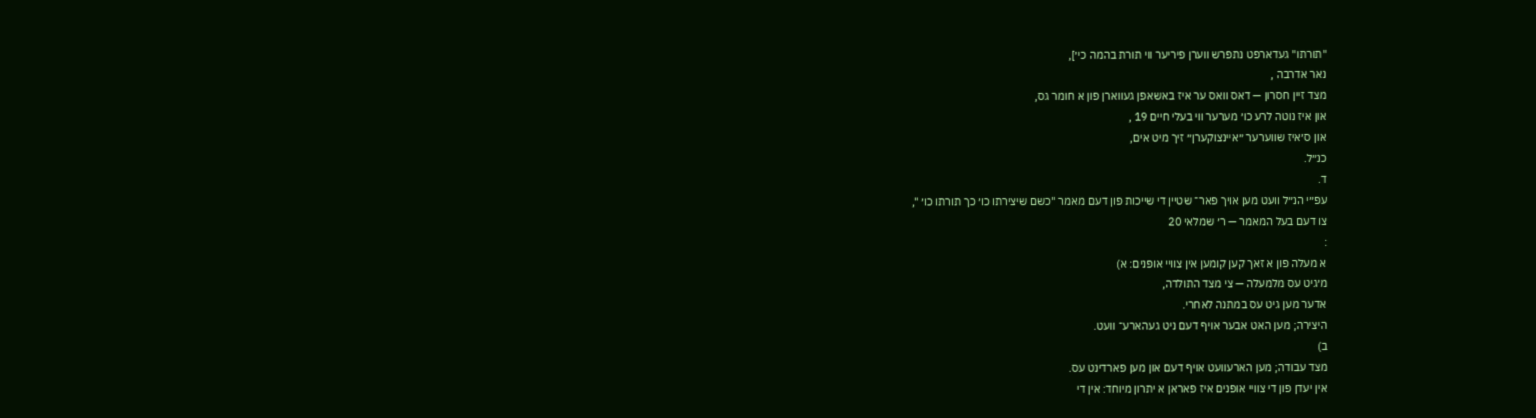"תורתו" געדארפט נתפרש ווערן פיריער ווי תורת בהמה כי׳],
נאר אדרבה ,
מצד זיין חסרון — דאס וואס ער איז באשאפן געווארן פון א חומר גס,
און איז נוטה לרע כו׳ מערער ווי בעלי חיים 19 ,
און ס׳איז שווערער ״אײנצוקערן״ זיך מיט אים,
כנ״ל.
ד.
עפ״י הנ״ל וועט מען אויך פאר־ שטיין די שייכות פון דעם מאמר "כשם שיצירתו כו׳ כך תורתו כו׳ ",
צו דעם בעל המאמר — ר׳ שמלאי 20
:
א מעלה פון א זאך קען קומען אין צוויי אופנים: א)
מ׳גיט עס מלמעלה — צי מצד התולדה,
אדער מען גיט עס במתנה לאחרי.
היצירה; מען האט אבער אויף דעם ניט געהארע־ וועט.
ב)
מצד עבודה; מען הארעוועט אויף דעם און מען פארדינט עס.
אין יעדן פון די צוויי אופנים איז פאראן א יתרון מיוחד: אין די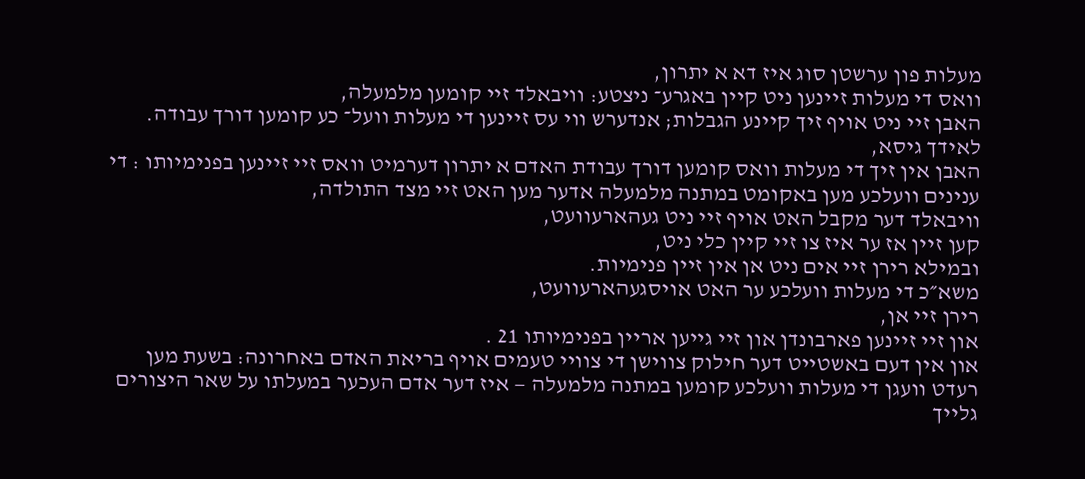מעלות פון ערשטן סוג איז דא א יתרון,
וואס די מעלות זיינען ניט קיין באגרע־ ניצטע: וויבאלד זיי קומען מלמעלה,
האבן זיי ניט אויף זיך קיינע הגבלות; אנדערש ווי עס זיינען די מעלות וועל־ כע קומען דורך עבודה.
לאידך גיסא,
האבן אין זיך די מעלות וואס קומען דורך עבודת האדם א יתרון דערמיט וואס זיי זיינען בפנימיותו : די ענינים וועלכע מען באקומט במתנה מלמעלה אדער מען האט זיי מצד התולדה,
וויבאלד דער מקבל האט אויף זיי ניט געהארעוועט,
קען זיין אז ער איז צו זיי קיין כלי ניט,
ובמילא רירן זיי אים ניט אן אין זיין פנימיות.
משא״כ די מעלות וועלכע ער האט אויסגעהארעוועט,
רירן זיי אן,
און זיי זיינען פארבונדן און זיי גייען אריין בפנימיותו 21 .
און אין דעם באשטייט דער חילוק צווישן די צוויי טעמים אויף בריאת האדם באחרונה: בשעת מען רעדט וועגן די מעלות וועלכע קומען במתנה מלמעלה — איז דער אדם העכער במעלתו על שאר היצורים גלייך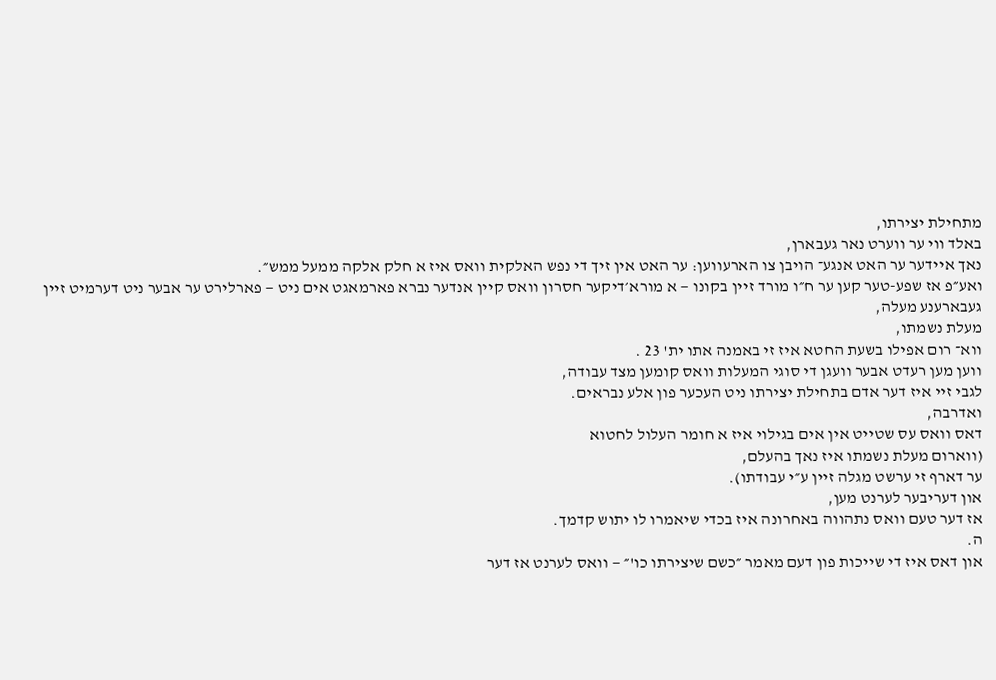מתחילת יצירתו,
באלד ווי ער ווערט נאר געבארן,
נאך איידער ער האט אנגע־ הויבן צו הארעווען: ער האט אין זיך די נפש האלקית וואס איז א חלק אלקה ממעל ממש״.
ואע״פ אז שפע-טער קען ער ח״ו מורד זיין בקונו — א מורא׳דיקער חסרון וואס קיין אנדער נברא פארמאגט אים ניט — פארלירט ער אבער ניט דערמיט זיין געבארענע מעלה,
מעלת נשמתו,
ווא־ רום אפילו בשעת החטא איז זי באמנה אתו ית' 23 .
ווען מען רעדט אבער וועגן די סוגי המעלות וואס קומען מצד עבודה,
לגבי זיי איז דער אדם בתחילת יצירתו ניט העכער פון אלע נבראים.
ואדרבה,
דאס וואס עס שטייט אין אים בגילוי איז א חומר העלול לחטוא
(ווארום מעלת נשמתו איז נאך בהעלם,
ער דארף זי ערשט מגלה זיין ע״י עבודתו).
און דעריבער לערנט מען,
אז דער טעם וואס נתהווה באחרונה איז בכדי שיאמרו לו יתוש קדמך.
ה.
און דאס איז די שייכות פון דעם מאמר ״כשם שיצירתו כו'״ — וואס לערנט אז דער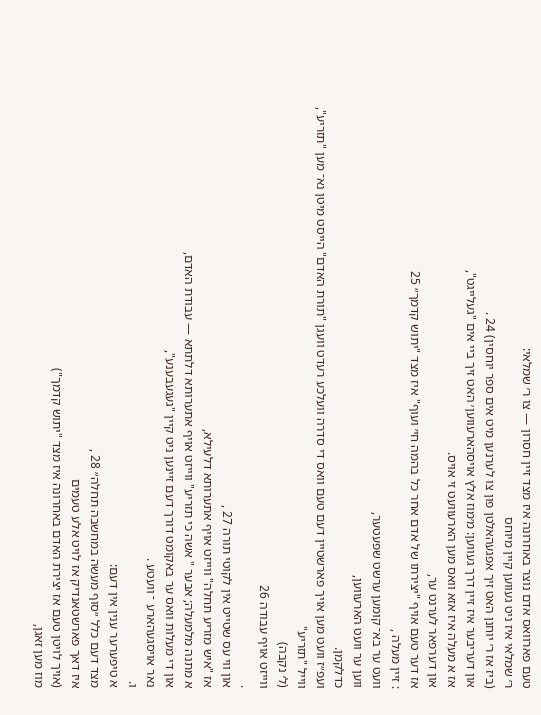טעם פארוואס אדם נוצר באחרונה איז מצד זיין חסרון — צו ר׳ שמלאי:
ר׳ שמלאי איז ניט געווען קיין מיוחס
(ביז אז ר׳ יוחנן האט זיך אפגעהאלטן פון צו לערנען מיט אים ספר יוחסין) 24 .
און דעריבער איז זיין דרך געווען: מ׳מוז אלץ אויסהארעווען׳ האט זיך ביי אים "געלייגט",
אז א מעלה איז אזא וואס מען הארעוועט זי אויס.
און דערפאר לערנט ער,
אז דער טעם אויף "יצירתו של אדם אחר כל בהמה חי׳ ועוף" איז מצד "יתוש קדמך״ 25
: זיין מעלה ,
וועט ער בא־ קומען ערשט שפעטער,
ווען ער וועט הארעווען,
כדלקמן.
ועפ״ז וועט מען אויך פארשטיין דעם טעם וואס די סדרה וועלכע רעדט וועגן "תורת האדם" הייסט מיטן נא־ מען "תזריע",
ווייל "תזריע"
(ל׳ נקבה)
ווייזט אויף עבודה 26
.
און ווי עס שטייט אין לקוטי תורה 27 ,
אז "איש מזריע תחלה" ווייזט אויף אתערותא דלעילא,
א מתנה מלמעלה; אבער " אשה כי תזריע" ווייזט אויף אתערותא דלתתא — עבודת האדם,
און די מעלות וואס ער באקומט דורך דעם זיינען ניט קיין "געגעבענע",
נאר אויסגעהארע ־ וועטע .
ו.
א טיפערער ענין אין דעם:
מצד דעם כלל ״סוף מעשה במחשבה תחלה״ 28 ,
איז דאך פארשטאנדיק אז לויט אלע טעמים
(אויך לויטן טעם אז יצירת האדם באחרונה איז מצד "יתוש קדמך")
מוז מען זאגן,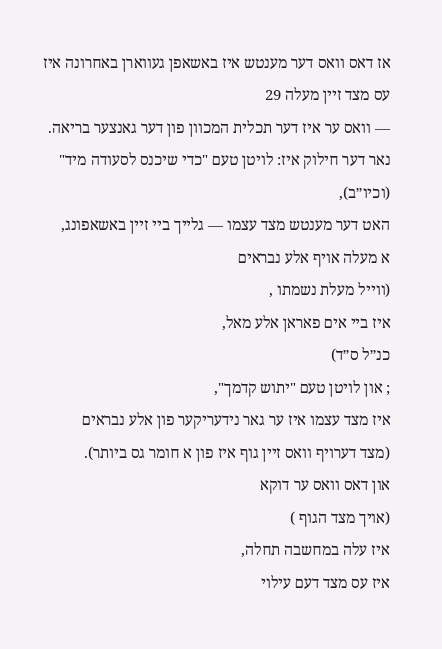אז דאס וואס דער מענטש איז באשאפן געווארן באחרונה איז עס מצד זיין מעלה 29
— וואס ער איז דער תכלית המכוון פון דער גאנצער בריאה.
נאר דער חילוק איז: לויטן טעם "כדי שיכנס לסעודה מיד"
(וכיו״ב),
האט דער מענטש מצד עצמו — גלייך ביי זיין באשאפונג,
א מעלה אויף אלע נבראים
(ווייל מעלת נשמתו ,
איז ביי אים פאראן אלע מאל,
כנ״ל ס״ד)
; און לויטן טעם "יתוש קדמך",
איז מצד עצמו איז ער גאר נידעריקער פון אלע נבראים
(מצד דערויף וואס זיין גוף איז פון א חומר גס ביותר).
און דאס וואס ער דוקא
(אויך מצד הגוף )
איז עלה במחשבה תחלה,
איז עס מצד דעם עילוי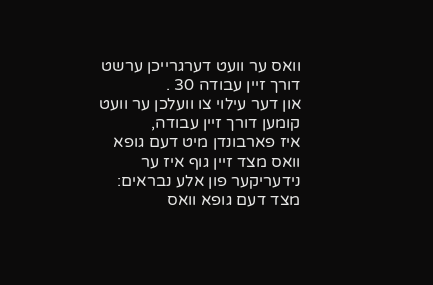וואס ער וועט דערגרייכן ערשט דורך זיין עבודה 30 .
און דער עילוי צו וועלכן ער וועט קומען דורך זיין עבודה,
איז פארבונדן מיט דעם גופא וואס מצד זיין גוף איז ער נידעריקער פון אלע נבראים:
מצד דעם גופא וואס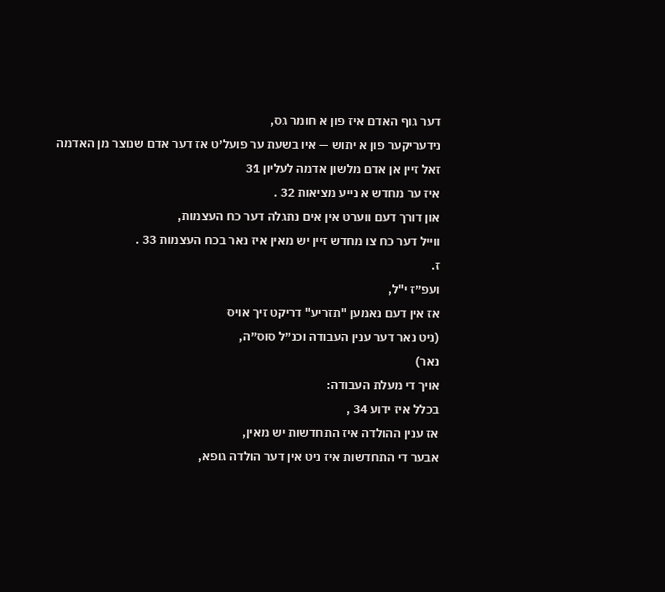דער גוף האדם איז פון א חומר גס,
נידעריקער פון א יתוש — איו בשעת ער פועל׳ט אז דער אדם שנוצר מן האדמה זאל זיין אן אדם מלשון אדמה לעליון 31
איז ער מחדש א נייע מציאות 32 .
און דורך דעם ווערט אין אים נתגלה דער כח העצמות,
ווייל דער כח צו מחדש זיין יש מאין איז נאר בכח העצמות 33 .
ז.
ועפ״ז י"ל,
אז אין דעם נאמען "תזריע" דריקט זיך אויס
(ניט נאר דער ענין העבודה וכנ״ל סוס״ה,
נאר)
אויך די מעלת העבודה:
בכלל איז ידוע 34 ,
אז ענין ההולדה איז התחדשות יש מאין,
אבער די התחדשות איז ניט אין דער הולדה גופא,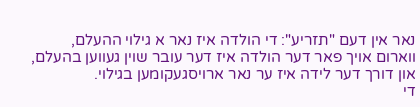נאר אין דעם "תזריע": די הולדה איז נאר א גילוי ההעלם,
ווארום אויך פאר דער הולדה איז דער עובר שוין געווען בהעלם,
און דורך דער לידה איז ער נאר ארויסגעקומען בגילוי.
די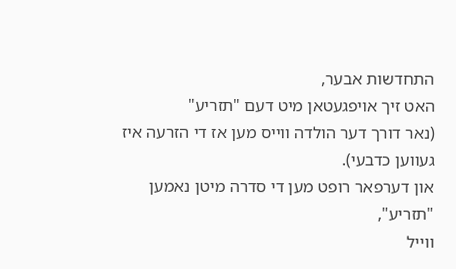התחדשות אבער,
האט זיך אויפגעטאן מיט דעם "תזריע"
(נאר דורך דער הולדה ווייס מען אז די הזרעה איז געווען כדבעי).
און דערפאר רופט מען די סדרה מיטן נאמען "תזריע",
ווייל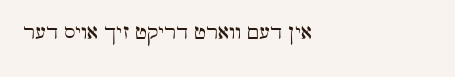אין דעם ווארט דריקט זיך אויס דער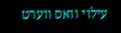עילוי וואס ווערט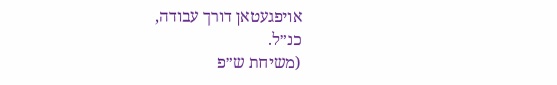אויפגעטאן דורך עבודה,
כנ״ל.
(משיחת ש״פ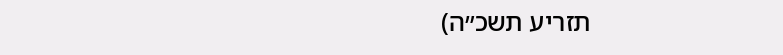תזריע תשכ״ה)